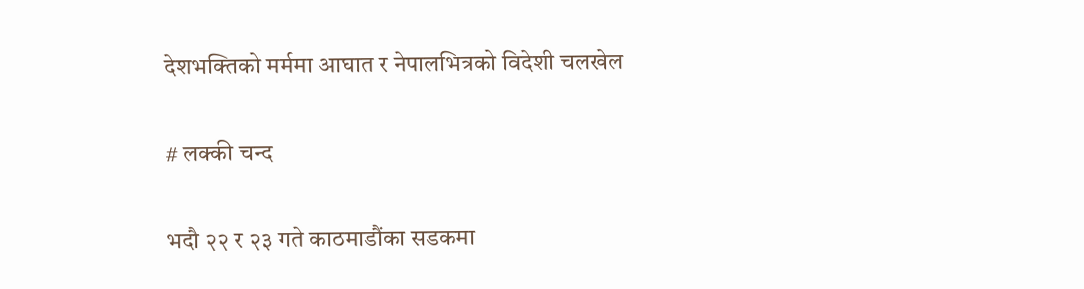देशभक्तिको मर्ममा आघात र नेपालभित्रको विदेशी चलखेल

# लक्की चन्द

भदौ २२ र २३ गते काठमाडौंका सडकमा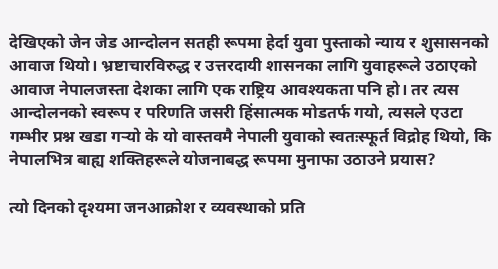देखिएको जेन जेड आन्दोलन सतही रूपमा हेर्दा युवा पुस्ताको न्याय र शुसासनको आवाज थियो। भ्रष्टाचारविरुद्ध र उत्तरदायी शासनका लागि युवाहरूले उठाएको आवाज नेपालजस्ता देशका लागि एक राष्ट्रिय आवश्यकता पनि हो। तर त्यस आन्दोलनको स्वरूप र परिणति जसरी हिंसात्मक मोडतर्फ गयो, त्यसले एउटा गम्भीर प्रश्न खडा गर्‍यो के यो वास्तवमै नेपाली युवाको स्वतःस्फूर्त विद्रोह थियो, कि नेपालभित्र बाह्य शक्तिहरूले योजनाबद्ध रूपमा मुनाफा उठाउने प्रयास?

त्यो दिनको दृश्यमा जनआक्रोश र व्यवस्थाको प्रति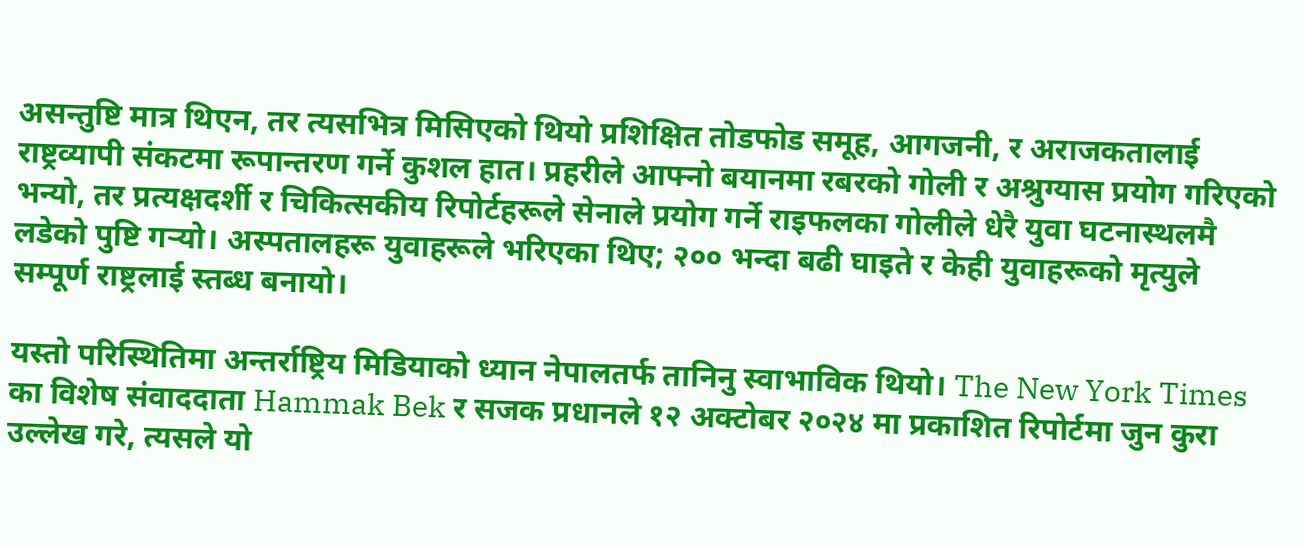असन्तुष्टि मात्र थिएन, तर त्यसभित्र मिसिएको थियो प्रशिक्षित तोडफोड समूह, आगजनी, र अराजकतालाई राष्ट्रव्यापी संकटमा रूपान्तरण गर्ने कुशल हात। प्रहरीले आफ्नो बयानमा रबरको गोली र अश्रुग्यास प्रयोग गरिएको भन्यो, तर प्रत्यक्षदर्शी र चिकित्सकीय रिपोर्टहरूले सेनाले प्रयोग गर्ने राइफलका गोलीले धेरै युवा घटनास्थलमै लडेको पुष्टि गर्‍यो। अस्पतालहरू युवाहरूले भरिएका थिए; २०० भन्दा बढी घाइते र केही युवाहरूको मृत्युले सम्पूर्ण राष्ट्रलाई स्तब्ध बनायो।

यस्तो परिस्थितिमा अन्तर्राष्ट्रिय मिडियाको ध्यान नेपालतर्फ तानिनु स्वाभाविक थियो। The New York Times का विशेष संवाददाता Hammak Bek र सजक प्रधानले १२ अक्टोबर २०२४ मा प्रकाशित रिपोर्टमा जुन कुरा उल्लेख गरे, त्यसले यो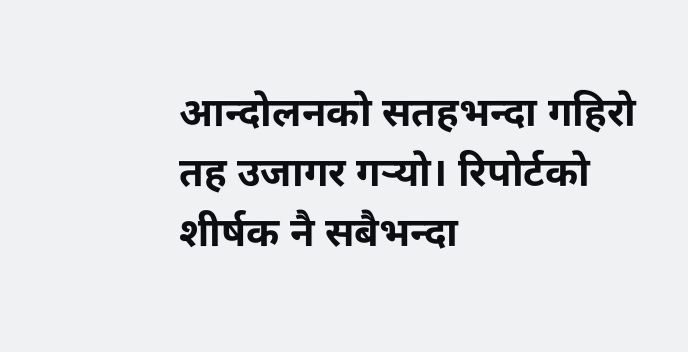आन्दोलनको सतहभन्दा गहिरो तह उजागर गर्‍यो। रिपोर्टको शीर्षक नै सबैभन्दा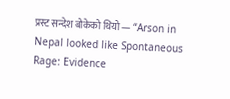प्रस्ट सन्देश बोकेको थियो — “Arson in Nepal looked like Spontaneous Rage: Evidence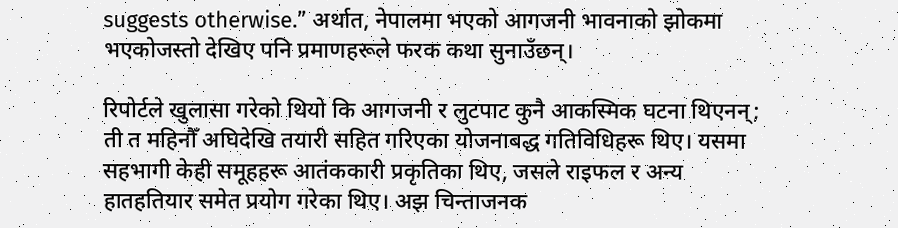suggests otherwise.” अर्थात, नेपालमा भएको आगजनी भावनाको झोकमा भएकोजस्तो देखिए पनि प्रमाणहरूले फरक कथा सुनाउँछन्।

रिपोर्टले खुलासा गरेको थियो कि आगजनी र लुटपाट कुनै आकस्मिक घटना थिएनन्; ती त महिनौँ अघिदेखि तयारी सहित गरिएका योजनाबद्ध गतिविधिहरू थिए। यसमा सहभागी केही समूहहरू आतंककारी प्रकृतिका थिए, जसले राइफल र अन्य हातहतियार समेत प्रयोग गरेका थिए। अझ चिन्ताजनक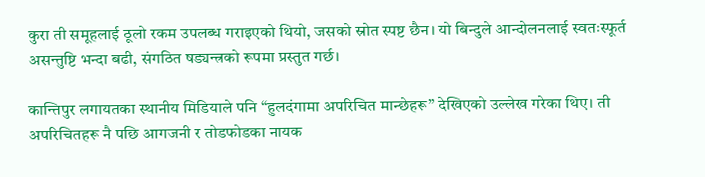कुरा ती समूहलाई ठूलो रकम उपलब्ध गराइएको थियो, जसको स्रोत स्पष्ट छैन। यो बिन्दुले आन्दोलनलाई स्वतःस्फूर्त असन्तुष्टि भन्दा बढी, संगठित षड्यन्त्रको रूपमा प्रस्तुत गर्छ।

कान्तिपुर लगायतका स्थानीय मिडियाले पनि “हुलदंगामा अपरिचित मान्छेहरू” देखिएको उल्लेख गरेका थिए। ती अपरिचितहरू नै पछि आगजनी र तोडफोडका नायक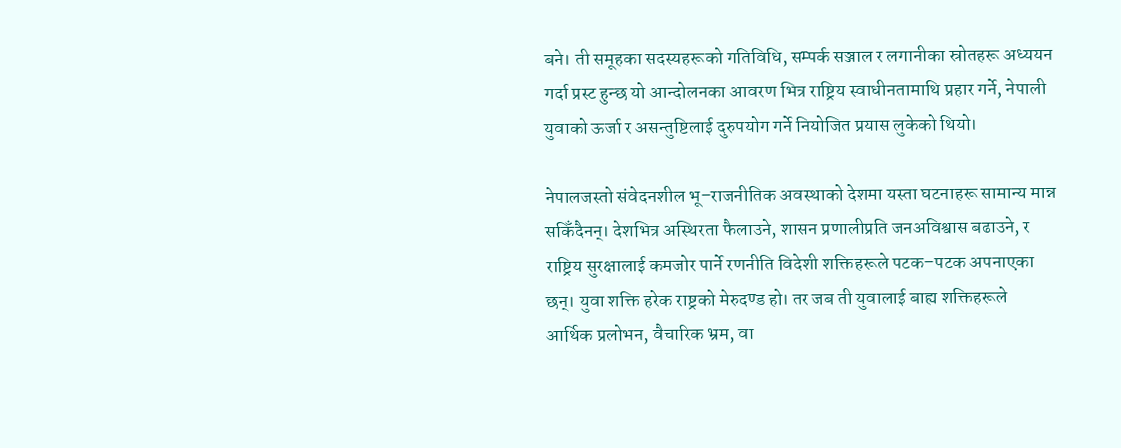बने। ती समूहका सदस्यहरूको गतिविधि, सम्पर्क सञ्जाल र लगानीका स्रोतहरू अध्ययन गर्दा प्रस्ट हुन्छ यो आन्दोलनका आवरण भित्र राष्ट्रिय स्वाधीनतामाथि प्रहार गर्ने, नेपाली युवाको ऊर्जा र असन्तुष्टिलाई दुरुपयोग गर्ने नियोजित प्रयास लुकेको थियो।

नेपालजस्तो संवेदनशील भू–राजनीतिक अवस्थाको देशमा यस्ता घटनाहरू सामान्य मान्न सकिँदैनन्। देशभित्र अस्थिरता फैलाउने, शासन प्रणालीप्रति जनअविश्वास बढाउने, र राष्ट्रिय सुरक्षालाई कमजोर पार्ने रणनीति विदेशी शक्तिहरूले पटक–पटक अपनाएका छन्। युवा शक्ति हरेक राष्ट्रको मेरुदण्ड हो। तर जब ती युवालाई बाह्य शक्तिहरूले आर्थिक प्रलोभन, वैचारिक भ्रम, वा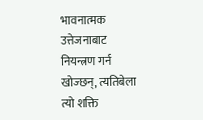भावनात्मक उत्तेजनाबाट नियन्त्रण गर्न खोज्छन्, त्यतिबेला त्यो शक्ति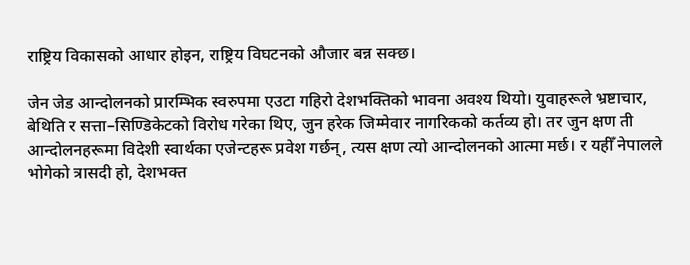राष्ट्रिय विकासको आधार होइन, राष्ट्रिय विघटनको औजार बन्न सक्छ।

जेन जेड आन्दोलनको प्रारम्भिक स्वरुपमा एउटा गहिरो देशभक्तिको भावना अवश्य थियो। युवाहरूले भ्रष्टाचार, बेथिति र सत्ता–सिण्डिकेटको विरोध गरेका थिए, जुन हरेक जिम्मेवार नागरिकको कर्तव्य हो। तर जुन क्षण ती आन्दोलनहरूमा विदेशी स्वार्थका एजेन्टहरू प्रवेश गर्छन्, त्यस क्षण त्यो आन्दोलनको आत्मा मर्छ। र यहीँ नेपालले भोगेको त्रासदी हो, देशभक्त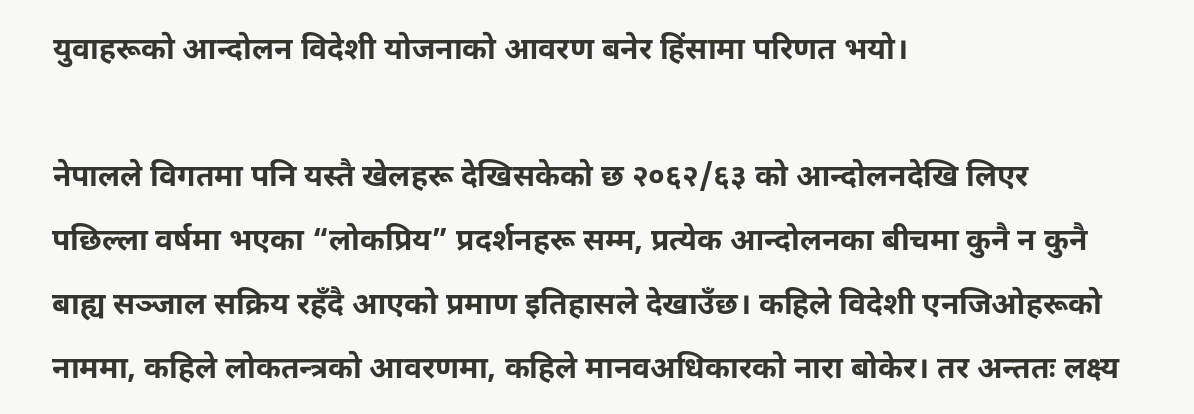युवाहरूको आन्दोलन विदेशी योजनाको आवरण बनेर हिंसामा परिणत भयो।

नेपालले विगतमा पनि यस्तै खेलहरू देखिसकेको छ २०६२/६३ को आन्दोलनदेखि लिएर पछिल्ला वर्षमा भएका “लोकप्रिय” प्रदर्शनहरू सम्म, प्रत्येक आन्दोलनका बीचमा कुनै न कुनै बाह्य सञ्जाल सक्रिय रहँदै आएको प्रमाण इतिहासले देखाउँछ। कहिले विदेशी एनजिओहरूको नाममा, कहिले लोकतन्त्रको आवरणमा, कहिले मानवअधिकारको नारा बोकेर। तर अन्ततः लक्ष्य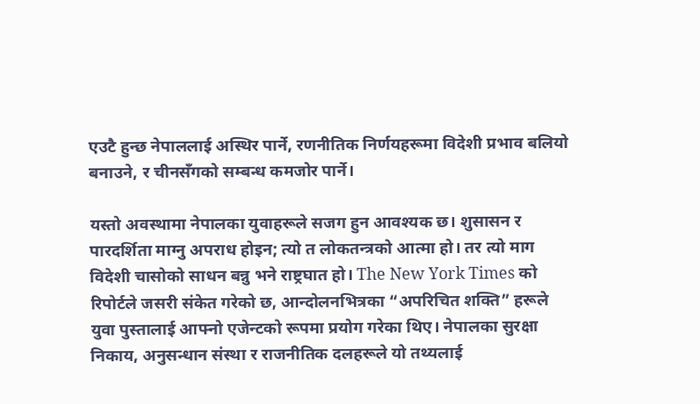एउटै हुन्छ नेपाललाई अस्थिर पार्ने, रणनीतिक निर्णयहरूमा विदेशी प्रभाव बलियो बनाउने, र चीनसँगको सम्बन्ध कमजोर पार्ने।

यस्तो अवस्थामा नेपालका युवाहरूले सजग हुन आवश्यक छ। शुसासन र पारदर्शिता माग्नु अपराध होइन; त्यो त लोकतन्त्रको आत्मा हो। तर त्यो माग विदेशी चासोको साधन बन्नु भने राष्ट्रघात हो। The New York Times को रिपोर्टले जसरी संकेत गरेको छ, आन्दोलनभित्रका “अपरिचित शक्ति” हरूले युवा पुस्तालाई आफ्नो एजेन्टको रूपमा प्रयोग गरेका थिए। नेपालका सुरक्षा निकाय, अनुसन्धान संस्था र राजनीतिक दलहरूले यो तथ्यलाई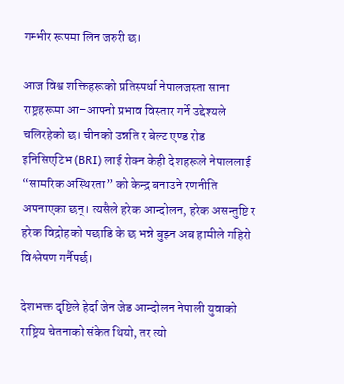गम्भीर रूपमा लिन जरुरी छ।

आज विश्व शक्तिहरूको प्रतिस्पर्धा नेपालजस्ता साना राष्ट्रहरूमा आ–आफ्नो प्रभाव विस्तार गर्ने उद्देश्यले चलिरहेको छ। चीनको उन्नति र बेल्ट एण्ड रोड इनिसिएटिभ (BRI) लाई रोक्न केही देशहरूले नेपाललाई “सामरिक अस्थिरता” को केन्द्र बनाउने रणनीति अपनाएका छन्। त्यसैले हरेक आन्दोलन, हरेक असन्तुष्टि र हरेक विद्रोहको पछाडि के छ भन्ने बुझ्न अब हामीले गहिरो विश्लेषण गर्नैपर्छ।

देशभक्त दृष्टिले हेर्दा जेन जेड आन्दोलन नेपाली युवाको राष्ट्रिय चेतनाको संकेत थियो, तर त्यो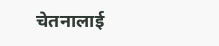चेतनालाई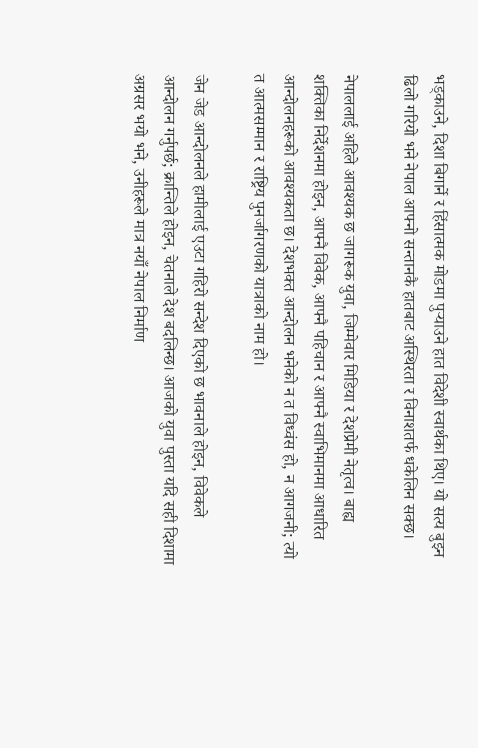भड्काउने, दिशा बिगार्ने र हिंसात्मक मोडमा पुर्‍याउने हात विदेशी स्वार्थका थिए। यो सत्य बुझ्न ढिलो गरियो भने नेपाल आफ्नो सन्तानकै हातबाट अस्थिरता र विनाशतर्फ धकेलिन सक्छ।

नेपाललाई अहिले आवश्यक छ जागरूक युवा, जिम्मेवार मिडिया र देशप्रेमी नेतृत्व। बाह्य शक्तिका निर्देशनमा होइन, आफ्नै विवेक, आफ्नै पहिचान र आफ्नै स्वाभिमानमा आधारित आन्दोलनहरूको आवश्यकता छ। देशभक्त आन्दोलन भनेको न त विध्वंस हो, न आगजनी; त्यो त आत्मसम्मान र राष्ट्रिय पुनर्जागरणको यात्राको नाम हो।

जेन जेड आन्दोलनले हामीलाई एउटा गहिरो सन्देश दिएको छ भावनाले होइन, विवेकले आन्दोलन गर्नुपर्छ; क्रान्तिले होइन, चेतनाले देश बदलिन्छ। आजको युवा पुस्ता यदि सही दिशामा अग्रसर भयो भने, उनीहरूले मात्र नयाँ नेपाल निर्माण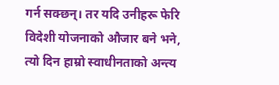गर्न सक्छन्। तर यदि उनीहरू फेरि विदेशी योजनाको औजार बने भने, त्यो दिन हाम्रो स्वाधीनताको अन्त्य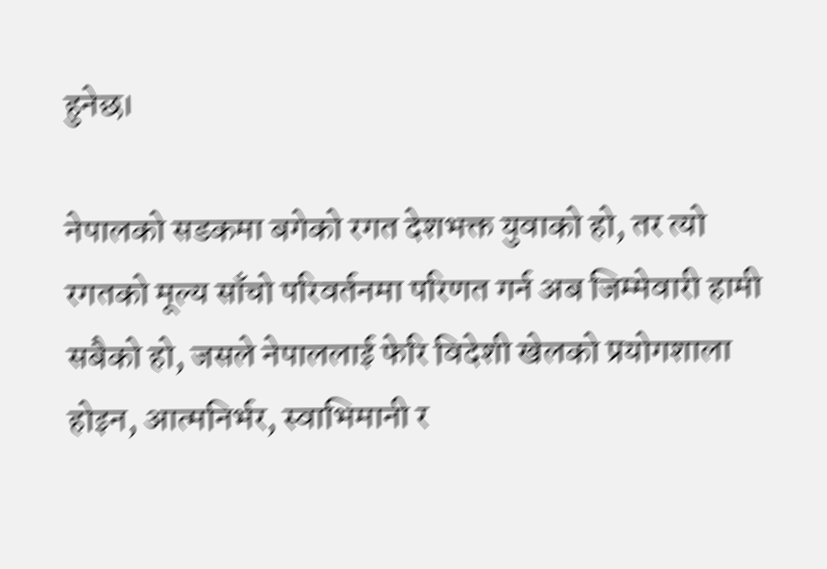हुनेछ।

नेपालको सडकमा बगेको रगत देशभक्त युवाको हो, तर त्यो रगतको मूल्य साँचो परिवर्तनमा परिणत गर्न अब जिम्मेवारी हामी सबैको हो, जसले नेपाललाई फेरि विदेशी खेलको प्रयोगशाला होइन, आत्मनिर्भर, स्वाभिमानी र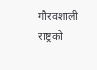गौरवशाली राष्ट्रको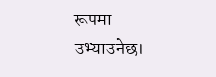रूपमा उभ्याउनेछ।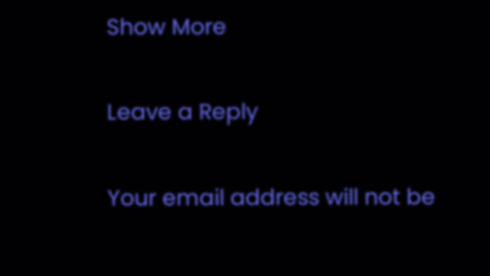Show More

Leave a Reply

Your email address will not be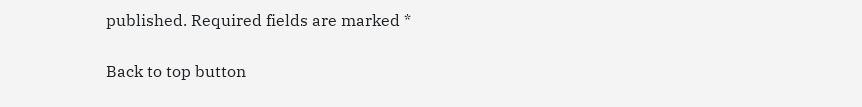published. Required fields are marked *

Back to top button